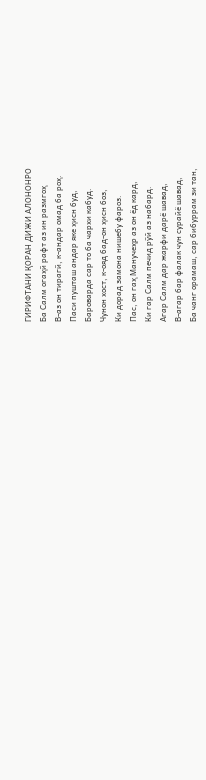ГИРИФТАНИ ҚОРАН ДИЖИ АЛОНОНРО
Ба Салм огаҳӣ рафт аз ин размгоҳ
В-аз он тирагӣ, к-андар омад ба роҳ.
Паси пушташ андар яке ҳисн буд,
Бароварда сар то ба чархи кабуд.
Чунон хост, к-ояд бад-он ҳисн боз,
Ки дорад замона нишебу фароз.
Пас, он гаҳ Манучеҳр аз он ёд кард,
Ки гар Салм печид рӯй аз набард.
Агар Салм дар жарфи дарё шавад,
В-агар бар фалак чун сурайё шавад,
Ба чанг орамаш, сар бибуррам зи тан,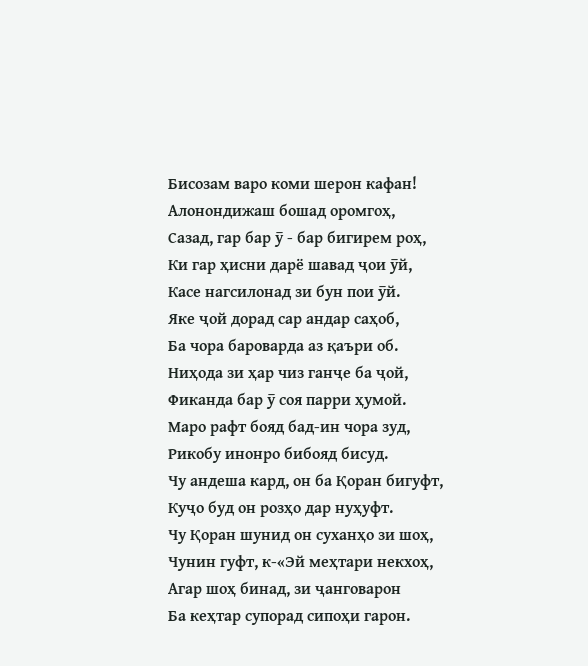Бисозам варо коми шерон кафан!
Алонондижаш бошад оромгоҳ,
Сазад, гар бар ӯ - бар бигирем роҳ,
Ки гар ҳисни дарё шавад ҷои ӯй,
Касе нагсилонад зи бун пои ӯй.
Яке ҷой дорад сар андар саҳоб,
Ба чора бароварда аз қаъри об.
Ниҳода зи ҳар чиз ганҷе ба ҷой,
Фиканда бар ӯ соя парри ҳумой.
Маро рафт бояд бад-ин чора зуд,
Рикобу инонро бибояд бисуд.
Чу андеша кард, он ба Қоран бигуфт,
Куҷо буд он розҳо дар нуҳуфт.
Чу Қоран шунид он суханҳо зи шоҳ,
Чунин гуфт, к-«Эй меҳтари некхоҳ,
Агар шоҳ бинад, зи ҷанговарон
Ба кеҳтар супорад сипоҳи гарон.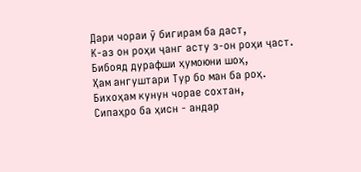Дари чораи ӯ бигирам ба даст,
К-аз он роҳи ҷанг асту з-он роҳи ҷаст.
Бибояд дурафши ҳумоюни шоҳ,
Ҳам ангуштари Тур бо ман ба роҳ.
Бихоҳам кунун чорае сохтан,
Сипаҳро ба ҳисн - андар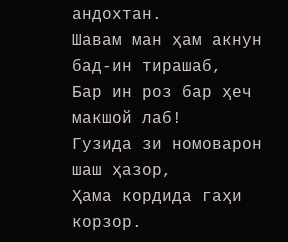андохтан.
Шавам ман ҳам акнун бад-ин тирашаб,
Бар ин роз бар ҳеч макшой лаб!
Гузида зи номоварон шаш ҳазор,
Ҳама кордида гаҳи корзор.